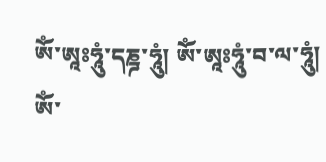ཨོཾ་ཨཱཿཧཱུཾ་དཎྜ་ཧཱུཾ། ཨོཾ་ཨཱཿཧཱུཾ་བ་ལ་ཧཱུཾ། ཨོཾ་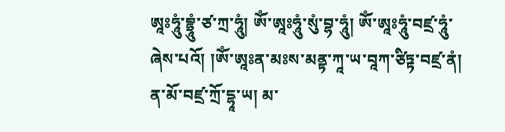ཨཱཿཧཱུཾ་བྷྲཱུཾ་ཙ་ཀྲ་ཧཱུཾ། ཨོཾ་ཨཱཿཧཱུཾ་སུཾ་བྷ་ཧཱུཾ། ཨོཾ་ཨཱཿཧཱུཾ་བཛྲ་ཧཱུཾ་ཞེས་པའོ། །ཨོཾ་ཨཱཿན་མཿས་མནྟ་ཀཱ་ཡ་བཱཀ་ཙིཏྟ་བཛྲ་ནཾ། ན་མོ་བཛྲ་ཀྲོ་དྷཱ་ཡ། མ་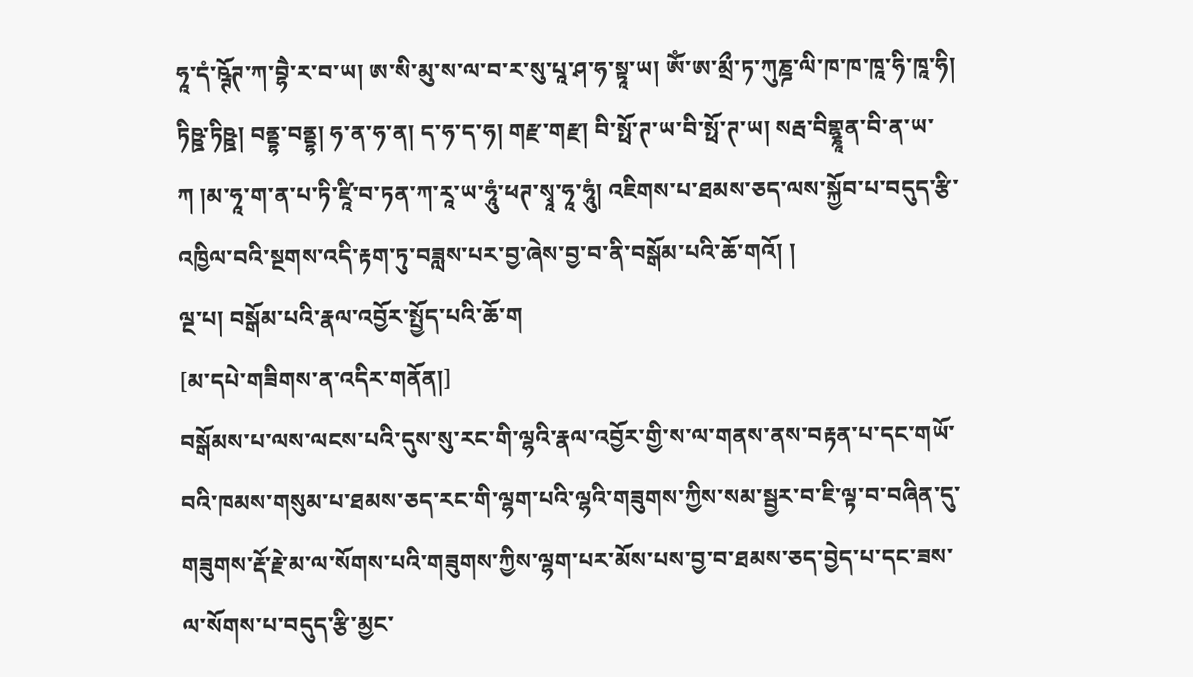ཧཱ་དཾ་ཥྚོཊ་ཀ་བྷཻ་ར་བ་ཡ། ཨ་སི་མུ་ས་ལ་བ་ར་སུ་པཱ་ཤ་ཧ་སྟཱ་ཡ། ཨོཾ་ཨ་མྲྀ་ཏ་ཀུཎྜ་ལི་ཁ་ཁ་ཁཱ་ཧི་ཁཱ་ཧི། ཏིཥྛ་ཏིཥྛ། བནྡྷ་བནྡྷ། ཧ་ན་ཧ་ན། ད་ཧ་ད་ཧ། གརྫ་གརྫ། བི་སྥོ་ཊ་ཡ་བི་སྥོ་ཊ་ཡ། སརྦ་བིགྷྣཱན་བི་ན་ཡ་ཀ །མ་ཧཱ་ག་ན་པ་ཏི་ཛཱི་བ་ཏན་ཀ་རཱ་ཡ་ཧཱུཾ་ཕཊ་སྭཱ་ཧཱ་ཧཱུཾ། འཇིགས་པ་ཐམས་ཅད་ལས་སྐྱོབ་པ་བདུད་རྩི་འཁྱིལ་བའི་སྔགས་འདི་རྟག་ཏུ་བཟླས་པར་བྱ་ཞེས་བྱ་བ་ནི་བསྒོམ་པའི་ཆོ་གའོ། །
ལྔ་པ། བསྒོམ་པའི་རྣལ་འབྱོར་སྤྱོད་པའི་ཆོ་ག
[མ་དཔེ་གཟིགས་ན་འདིར་གནོན།]
བསྒོམས་པ་ལས་ལངས་པའི་དུས་སུ་རང་གི་ལྷའི་རྣལ་འབྱོར་གྱི་ས་ལ་གནས་ནས་བརྟན་པ་དང་གཡོ་བའི་ཁམས་གསུམ་པ་ཐམས་ཅད་རང་གི་ལྷག་པའི་ལྷའི་གཟུགས་ཀྱིས་སམ་སྦྱར་བ་ཇི་ལྟ་བ་བཞིན་དུ་གཟུགས་རྡོ་རྗེ་མ་ལ་སོགས་པའི་གཟུགས་ཀྱིས་ལྷག་པར་མོས་པས་བྱ་བ་ཐམས་ཅད་བྱེད་པ་དང་ཟས་ལ་སོགས་པ་བདུད་རྩི་མྱང་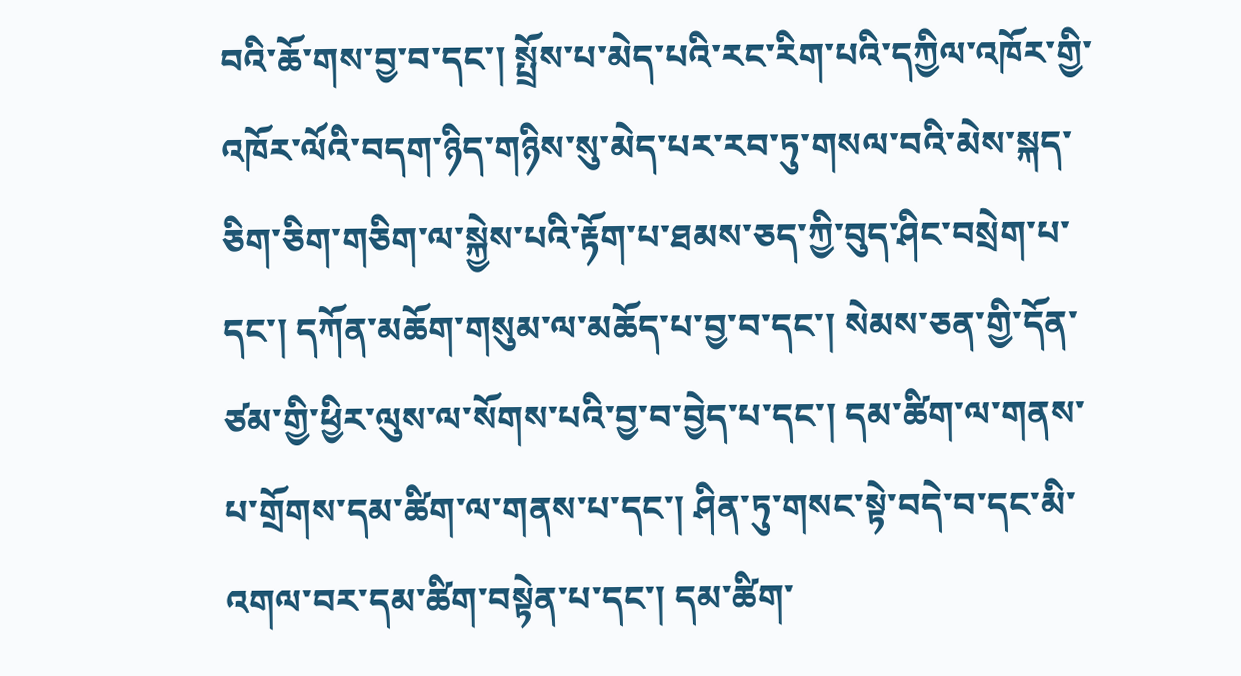བའི་ཆོ་གས་བྱ་བ་དང་། སྤྲོས་པ་མེད་པའི་རང་རིག་པའི་དཀྱིལ་འཁོར་གྱི་འཁོར་ལོའི་བདག་ཉིད་གཉིས་སུ་མེད་པར་རབ་ཏུ་གསལ་བའི་མེས་སྐད་ཅིག་ཅིག་གཅིག་ལ་སྐྱེས་པའི་རྟོག་པ་ཐམས་ཅད་ཀྱི་བུད་ཤིང་བསྲེག་པ་དང་། དཀོན་མཆོག་གསུམ་ལ་མཆོད་པ་བྱ་བ་དང་། སེམས་ཅན་གྱི་དོན་ཙམ་གྱི་ཕྱིར་ལུས་ལ་སོགས་པའི་བྱ་བ་བྱེད་པ་དང་། དམ་ཚིག་ལ་གནས་པ་གྲོགས་དམ་ཚིག་ལ་གནས་པ་དང་། ཤིན་ཏུ་གསང་སྟེ་བདེ་བ་དང་མི་འགལ་བར་དམ་ཚིག་བསྟེན་པ་དང་། དམ་ཚིག་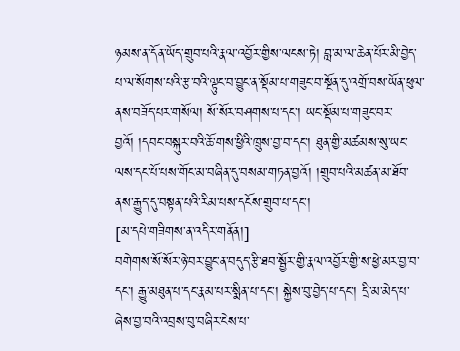ཉམས་ན་དོན་ཡོད་གྲུབ་པའི་རྣལ་འབྱོར་གྱིས་ལངས་ཏེ། བླ་མ་ལ་ཆེན་པོར་མི་བྱེད་པ་ལ་སོགས་པའི་རྩ་བའི་ལྟུང་བ་བྱུང་ན་སྡོམ་པ་གཟུང་བ་སྔོན་དུ་འགྲོ་བས་ཡོན་ཕུལ་ནས་བཟོད་པར་གསོལ། སོ་སོར་བཤགས་པ་དང་། ཡང་སྡོམ་པ་གཟུང་བར་བྱའོ། །དབང་བསྐུར་བའི་ཆོ་གས་ཕྱིའི་ཁྲུས་བྱ་བ་དང་། ཐུན་གྱི་མཚམས་སུ་ཡང་ལས་དང་པོ་པས་གོང་མ་བཞིན་དུ་བསམ་གཏན་བྱའོ། །གྲུབ་པའི་མཚན་མ་ཐོབ་ནས་རྒྱུད་དུ་བསྟན་པའི་རིམ་པས་དངོས་གྲུབ་པ་དང་།
[མ་དཔེ་གཟིགས་ན་འདིར་གནོན།]
བགེགས་སོ་སོར་ཉེ་བར་བྱུང་ན་བདུད་རྩི་ཐབ་སྦྱོར་གྱི་རྣལ་འབྱོར་གྱི་ས་ཕྱེ་མར་བྱ་བ་དང་། རྒྱུ་མཐུན་པ་དང་རྣམ་པར་སྨིན་པ་དང་། སྐྱེས་བུ་བྱེད་པ་དང་། དྲི་མ་མེད་པ་ཞེས་བྱ་བའི་འབྲས་བུ་བཞིར་ངེས་པ་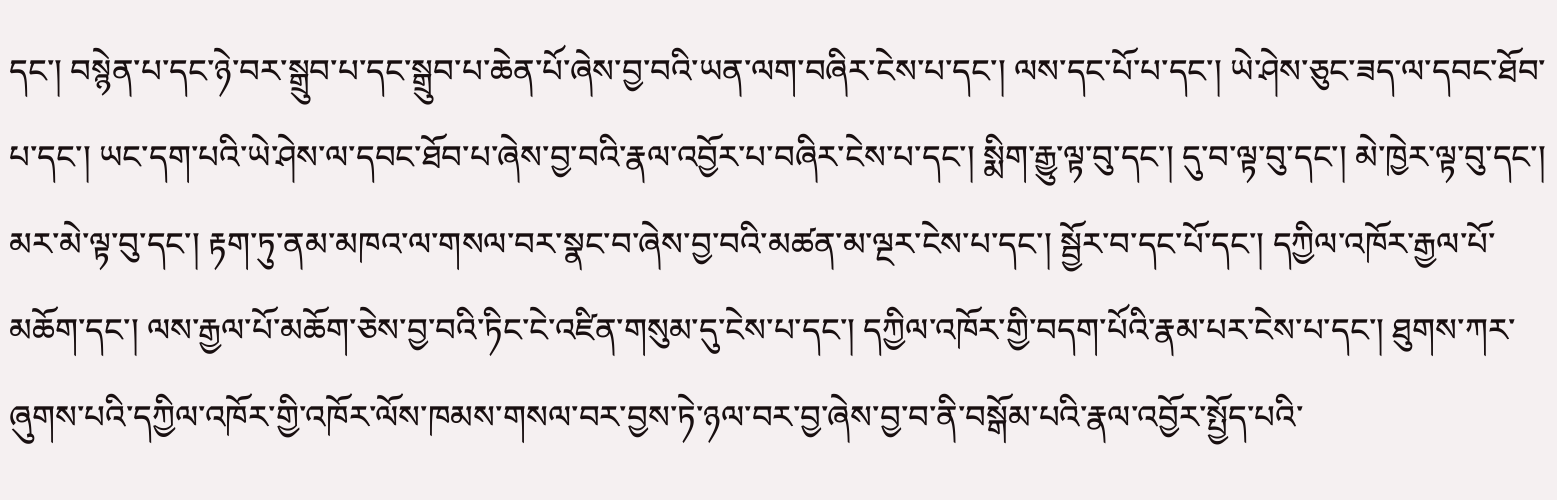དང་། བསྙེན་པ་དང་ཉེ་བར་སྒྲུབ་པ་དང་སྒྲུབ་པ་ཆེན་པོ་ཞེས་བྱ་བའི་ཡན་ལག་བཞིར་ངེས་པ་དང་། ལས་དང་པོ་པ་དང་། ཡེ་ཤེས་ཅུང་ཟད་ལ་དབང་ཐོབ་པ་དང་། ཡང་དག་པའི་ཡེ་ཤེས་ལ་དབང་ཐོབ་པ་ཞེས་བྱ་བའི་རྣལ་འབྱོར་པ་བཞིར་ངེས་པ་དང་། སྨིག་རྒྱུ་ལྟ་བུ་དང་། དུ་བ་ལྟ་བུ་དང་། མེ་ཁྱེར་ལྟ་བུ་དང་། མར་མེ་ལྟ་བུ་དང་། རྟག་ཏུ་ནམ་མཁའ་ལ་གསལ་བར་སྣང་བ་ཞེས་བྱ་བའི་མཚན་མ་ལྔར་ངེས་པ་དང་། སྦྱོར་བ་དང་པོ་དང་། དཀྱིལ་འཁོར་རྒྱལ་པོ་མཆོག་དང་། ལས་རྒྱལ་པོ་མཆོག་ཅེས་བྱ་བའི་ཏིང་ངེ་འཛིན་གསུམ་དུ་ངེས་པ་དང་། དཀྱིལ་འཁོར་གྱི་བདག་པོའི་རྣམ་པར་ངེས་པ་དང་། ཐུགས་ཀར་ཞུགས་པའི་དཀྱིལ་འཁོར་གྱི་འཁོར་ལོས་ཁམས་གསལ་བར་བྱས་ཏེ་ཉལ་བར་བྱ་ཞེས་བྱ་བ་ནི་བསྒོམ་པའི་རྣལ་འབྱོར་སྤྱོད་པའི་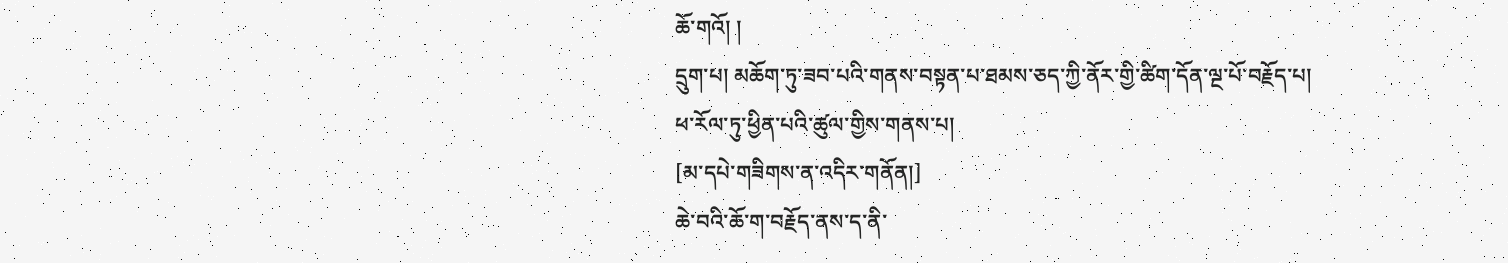ཆོ་གའོ། །
དྲུག་པ། མཆོག་ཏུ་ཟབ་པའི་གནས་བསྟན་པ་ཐམས་ཅད་ཀྱི་ནོར་གྱི་ཚིག་དོན་ལྔ་པོ་བརྗོད་པ།
ཕ་རོལ་ཏུ་ཕྱིན་པའི་ཚུལ་གྱིས་གནས་པ།
[མ་དཔེ་གཟིགས་ན་འདིར་གནོན།]
ཆེ་བའི་ཆོ་ག་བརྗོད་ནས་ད་ནི་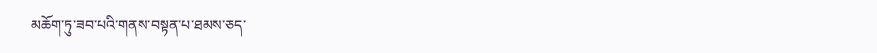མཆོག་ཏུ་ཟབ་པའི་གནས་བསྟན་པ་ཐམས་ཅད་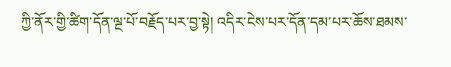ཀྱི་ནོར་གྱི་ཚིག་དོན་ལྔ་པོ་བརྗོད་པར་བྱ་སྟེ། འདིར་ངེས་པར་དོན་དམ་པར་ཆོས་ཐམས་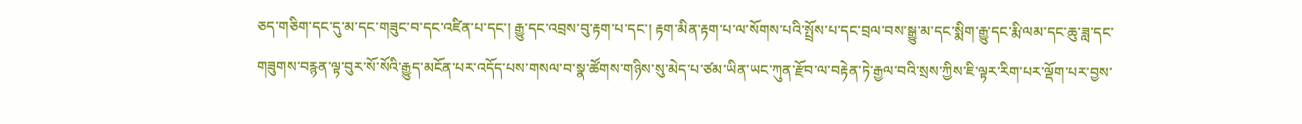ཅད་གཅིག་དང་དུ་མ་དང་གཟུང་བ་དང་འཛིན་པ་དང་། རྒྱུ་དང་འབྲས་བུ་རྟག་པ་དང་། རྟག་མིན་རྟག་པ་ལ་སོགས་པའི་སྤྲོས་པ་དང་བྲལ་བས་སྒྱུ་མ་དང་སྨིག་རྒྱུ་དང་རྨི་ལམ་དང་ཆུ་ཟླ་དང་གཟུགས་བརྙན་ལྟ་བུར་སོ་སོའི་རྒྱུད་མངོན་པར་འདོད་པས་གསལ་བ་སྣ་ཚོགས་གཉིས་སུ་མེད་པ་ཙམ་ཡིན་ཡང་ཀུན་རྫོབ་ལ་བརྟེན་ཏེ་རྒྱལ་བའི་སྲས་ཀྱིས་ཇི་ལྟར་རིག་པར་ལྡོག་པར་བྱས་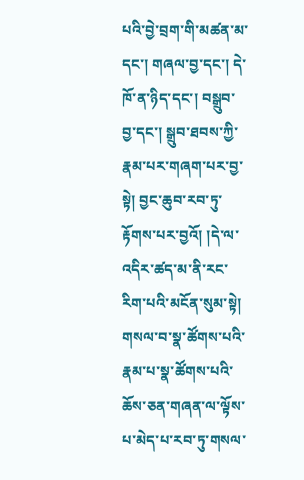པའི་བྱེ་བྲག་གི་མཚན་མ་དང་། གཞལ་བྱ་དང་། དེ་ཁོ་ན་ཉིད་དང་། བསྒྲུབ་བྱ་དང་། སྒྲུབ་ཐབས་ཀྱི་རྣམ་པར་གཞག་པར་བྱ་སྟེ། བྱང་ཆུབ་རབ་ཏུ་རྟོགས་པར་བྱའོ། །དེ་ལ་འདིར་ཚད་མ་ནི་རང་རིག་པའི་མངོན་སུམ་སྟེ། གསལ་བ་སྣ་ཚོགས་པའི་རྣམ་པ་སྣ་ཚོགས་པའི་ཆོས་ཅན་གཞན་ལ་ལྟོས་པ་མེད་པ་རབ་ཏུ་གསལ་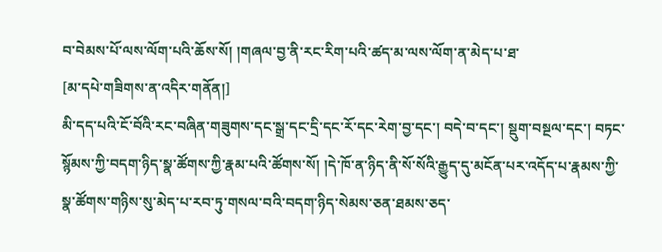བ་བེམས་པོ་ལས་ལོག་པའི་ཆོས་སོ། །གཞལ་བྱ་ནི་རང་རིག་པའི་ཚད་མ་ལས་ལོག་ན་མེད་པ་ཐ་
[མ་དཔེ་གཟིགས་ན་འདིར་གནོན།]
མི་དད་པའི་ངོ་བོའི་རང་བཞིན་གཟུགས་དང་སྒྲ་དང་དྲི་དང་རོ་དང་རེག་བྱ་དང་། བདེ་བ་དང་། སྡུག་བསྔལ་དང་། བཏང་སྙོམས་ཀྱི་བདག་ཉིད་སྣ་ཚོགས་ཀྱི་རྣམ་པའི་ཚོགས་སོ། །དེ་ཁོ་ན་ཉིད་ནི་སོ་སོའི་རྒྱུད་དུ་མངོན་པར་འདོད་པ་རྣམས་ཀྱི་སྣ་ཚོགས་གཉིས་སུ་མེད་པ་རབ་ཏུ་གསལ་བའི་བདག་ཉིད་སེམས་ཅན་ཐམས་ཅད་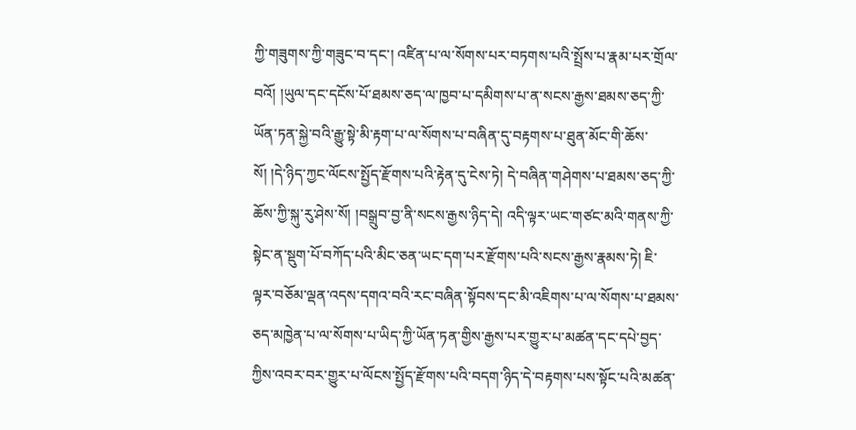ཀྱི་གཟུགས་ཀྱི་གཟུང་བ་དང་། འཛིན་པ་ལ་སོགས་པར་བཏགས་པའི་སྤྲོས་པ་རྣམ་པར་གྲོལ་བའོ། །ཡུལ་དང་དངོས་པོ་ཐམས་ཅད་ལ་ཁྱབ་པ་དམིགས་པ་ན་སངས་རྒྱས་ཐམས་ཅད་ཀྱི་ཡོན་ཏན་སྐྱེ་བའི་རྒྱུ་སྟེ་མི་རྟག་པ་ལ་སོགས་པ་བཞིན་དུ་བརྟགས་པ་ཐུན་མོང་གི་ཆོས་སོ། །དེ་ཉིད་ཀྱང་ལོངས་སྤྱོད་རྫོགས་པའི་རྟེན་དུ་ངེས་ཏེ། དེ་བཞིན་གཤེགས་པ་ཐམས་ཅད་ཀྱི་ཆོས་ཀྱི་སྐུ་རུ་ཤེས་སོ། །བསྒྲུབ་བྱ་ནི་སངས་རྒྱས་ཉིད་དེ། འདི་ལྟར་ཡང་གཙང་མའི་གནས་ཀྱི་སྟེང་ན་སྡུག་པོ་བཀོད་པའི་མིང་ཅན་ཡང་དག་པར་རྫོགས་པའི་སངས་རྒྱས་རྣམས་ཏེ། ཇི་ལྟར་བཅོམ་ལྡན་འདས་དགའ་བའི་རང་བཞིན་སྟོབས་དང་མི་འཇིགས་པ་ལ་སོགས་པ་ཐམས་ཅད་མཁྱེན་པ་ལ་སོགས་པ་ཡིད་ཀྱི་ཡོན་ཏན་གྱིས་རྒྱས་པར་གྱུར་པ་མཚན་དང་དཔེ་བྱད་ཀྱིས་འབར་བར་གྱུར་པ་ལོངས་སྤྱོད་རྫོགས་པའི་བདག་ཉིད་དེ་བརྟགས་པས་སྟོང་པའི་མཚན་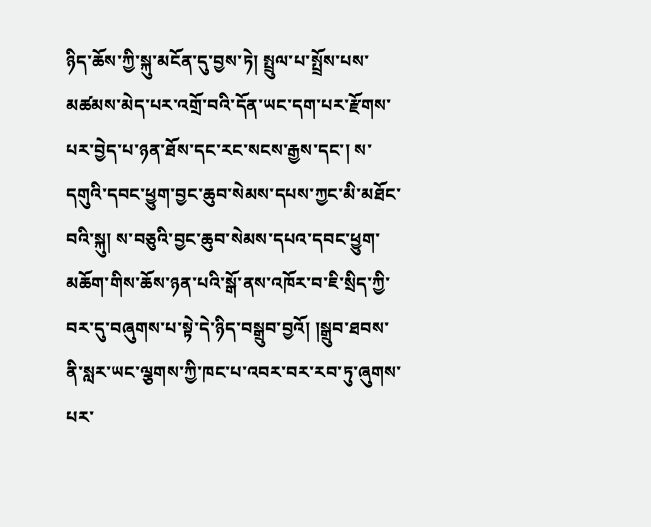ཉིད་ཆོས་ཀྱི་སྐུ་མངོན་དུ་བྱས་ཏེ། སྤྲུལ་པ་སྤྲོས་པས་མཚམས་མེད་པར་འགྲོ་བའི་དོན་ཡང་དག་པར་རྫོགས་པར་བྱེད་པ་ཉན་ཐོས་དང་རང་སངས་རྒྱས་དང་། ས་དགུའི་དབང་ཕྱུག་བྱང་ཆུབ་སེམས་དཔས་ཀྱང་མི་མཐོང་བའི་སྐུ། ས་བཅུའི་བྱང་ཆུབ་སེམས་དཔའ་དབང་ཕྱུག་མཆོག་གིས་ཆོས་ཉན་པའི་སྒོ་ནས་འཁོར་བ་ཇི་སྲིད་ཀྱི་བར་དུ་བཞུགས་པ་སྟེ་དེ་ཉིད་བསྒྲུབ་བྱའོ། །སྒྲུབ་ཐབས་ནི་སླར་ཡང་ལྕགས་ཀྱི་ཁང་པ་འབར་བར་རབ་ཏུ་ཞུགས་པར་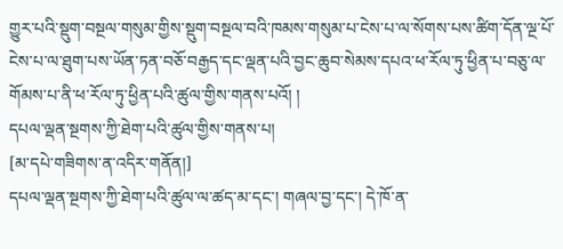གྱུར་པའི་སྡུག་བསྔལ་གསུམ་གྱིས་སྡུག་བསྔལ་བའི་ཁམས་གསུམ་པ་ངེས་པ་ལ་སོགས་པས་ཚིག་དོན་ལྔ་པོ་ངེས་པ་ལ་ཐུག་པས་ཡོན་ཏན་བཅོ་བརྒྱད་དང་ལྡན་པའི་བྱང་ཆུབ་སེམས་དཔའ་ཕ་རོལ་ཏུ་ཕྱིན་པ་བཅུ་ལ་གོམས་པ་ནི་ཕ་རོལ་ཏུ་ཕྱིན་པའི་ཚུལ་གྱིས་གནས་པའོ། །
དཔལ་ལྡན་སྔགས་ཀྱི་ཐེག་པའི་ཚུལ་གྱིས་གནས་པ།
[མ་དཔེ་གཟིགས་ན་འདིར་གནོན།]
དཔལ་ལྡན་སྔགས་ཀྱི་ཐེག་པའི་ཚུལ་ལ་ཚད་མ་དང་། གཞལ་བྱ་དང་། དེ་ཁོ་ན་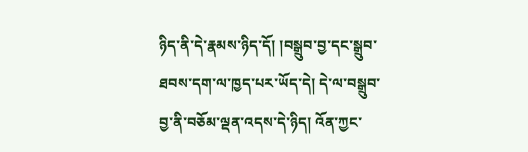ཉིད་ནི་དེ་རྣམས་ཉིད་དོ། །བསྒྲུབ་བྱ་དང་སྒྲུབ་ཐབས་དག་ལ་ཁྱད་པར་ཡོད་དེ། དེ་ལ་བསྒྲུབ་བྱ་ནི་བཅོམ་ལྡན་འདས་དེ་ཉིད། འོན་ཀྱང་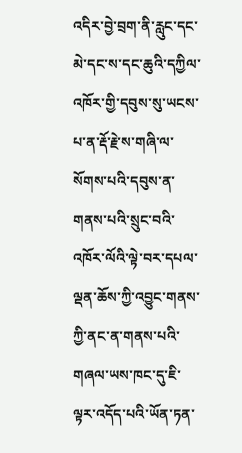འདིར་བྱེ་བྲག་ནི་རླུང་དང་མེ་དང་ས་དང་ཆུའི་དཀྱིལ་འཁོར་གྱི་དབུས་སུ་ཡངས་པ་ན་རྡོ་རྗེ་ས་གཞི་ལ་སོགས་པའི་དབུས་ན་གནས་པའི་སྲུང་བའི་འཁོར་ལོའི་ལྟེ་བར་དཔལ་ལྡན་ཆོས་ཀྱི་འབྱུང་གནས་ཀྱི་ནང་ན་གནས་པའི་གཞལ་ཡས་ཁང་དུ་ཇི་ལྟར་འདོད་པའི་ཡོན་ཏན་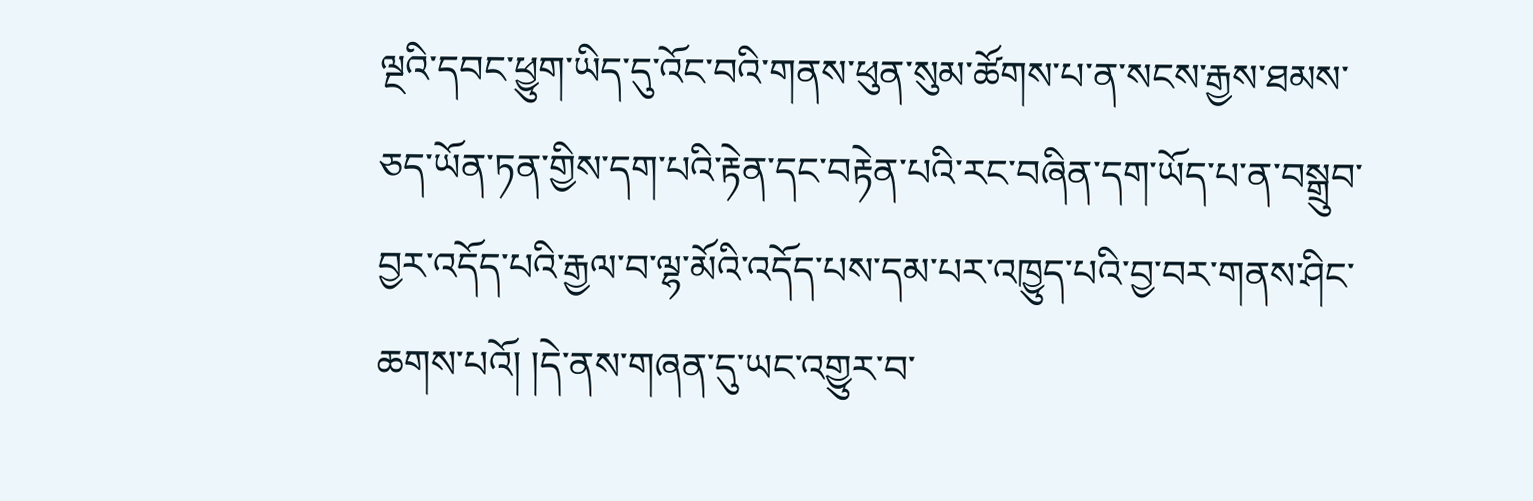ལྔའི་དབང་ཕྱུག་ཡིད་དུ་འོང་བའི་གནས་ཕུན་སུམ་ཚོགས་པ་ན་སངས་རྒྱས་ཐམས་ཅད་ཡོན་ཏན་གྱིས་དག་པའི་རྟེན་དང་བརྟེན་པའི་རང་བཞིན་དག་ཡོད་པ་ན་བསྒྲུབ་བྱར་འདོད་པའི་རྒྱལ་བ་ལྷ་མོའི་འདོད་པས་དམ་པར་འཁྱུད་པའི་བྱ་བར་གནས་ཤིང་ཆགས་པའོ། །དེ་ནས་གཞན་དུ་ཡང་འགྱུར་བ་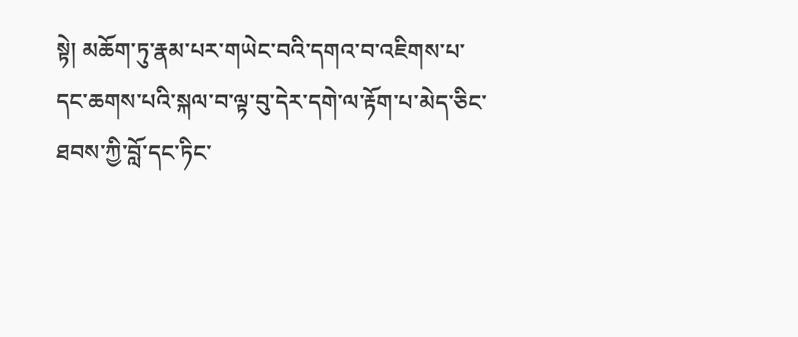སྟེ། མཆོག་ཏུ་རྣམ་པར་གཡེང་བའི་དགའ་བ་འཇིགས་པ་དང་ཆགས་པའི་སྐལ་བ་ལྟ་བུ་དེར་དགེ་ལ་རྟོག་པ་མེད་ཅིང་ཐབས་ཀྱི་བློ་དང་ཏིང་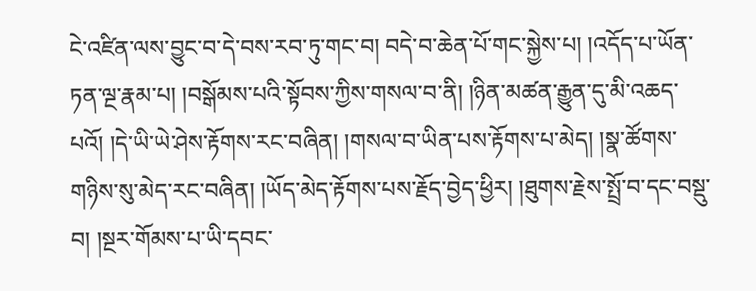ངེ་འཛིན་ལས་བྱུང་བ་དེ་བས་རབ་ཏུ་གང་བ། བདེ་བ་ཆེན་པོ་གང་སྐྱེས་པ། །འདོད་པ་ཡོན་ཏན་ལྔ་རྣམ་པ། །བསྒོམས་པའི་སྟོབས་ཀྱིས་གསལ་བ་ནི། །ཉིན་མཚན་རྒྱུན་དུ་མི་འཆད་པའོ། །དེ་ཡི་ཡེ་ཤེས་རྟོགས་རང་བཞིན། །གསལ་བ་ཡིན་པས་རྟོགས་པ་མེད། །སྣ་ཚོགས་གཉིས་སུ་མེད་རང་བཞིན། །ཡོད་མེད་རྟོགས་པས་རྗོད་བྱེད་ཕྱིར། །ཐུགས་རྗེས་སྤྲོ་བ་དང་བསྡུ་བ། །སྔར་གོམས་པ་ཡི་དབང་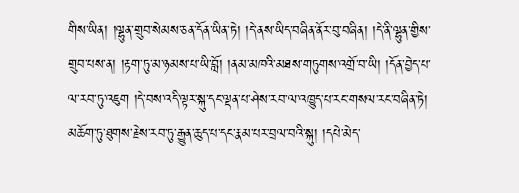གིས་ཡིན། །ལྷུན་གྲུབ་སེམས་ཅན་དོན་ཡིན་ཏེ། །དེ་ནས་ཡིད་བཞིན་ནོར་བུ་བཞིན། །དེ་ནི་ལྷུན་གྱིས་གྲུབ་པས་ན། །རྟག་ཏུ་མ་ཉམས་པ་ཡི་བློ། །ནམ་མཁའི་མཐས་གཏུགས་འགྲོ་བ་ཡི། །དོན་བྱེད་པ་ལ་རབ་ཏུ་འཇུག །དེ་བས་འདི་ལྟར་སྐུ་དང་ལྡན་པ་ཤེས་རབ་ལ་འཁྱུད་པ་རང་གསལ་རང་བཞིན་ཏེ། མཆོག་ཏུ་ཐུགས་རྗེས་རབ་ཏུ་རྒྱུན་ཆུད་པ་དང་རྣམ་པར་བྲལ་བའི་སྐུ། །དཔེ་མེད་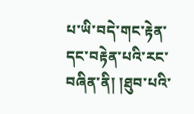པ་ཡི་བདེ་གང་རྟེན་དང་བརྟེན་པའི་རང་བཞིན་ནི། །ཐུབ་པའི་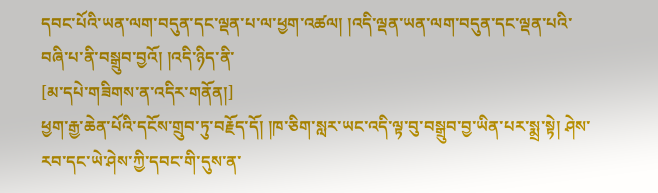དབང་པོའི་ཡན་ལག་བདུན་དང་ལྡན་པ་ལ་ཕྱག་འཚལ། །འདི་ལྡན་ཡན་ལག་བདུན་དང་ལྡན་པའི་བཞི་པ་ནི་བསྒྲུབ་བྱའོ། །འདི་ཉིད་ནི་
[མ་དཔེ་གཟིགས་ན་འདིར་གནོན།]
ཕྱག་རྒྱ་ཆེན་པོའི་དངོས་གྲུབ་ཏུ་བརྗོད་དོ། །ཁ་ཅིག་སླར་ཡང་འདི་ལྟ་བུ་བསྒྲུབ་བྱ་ཡིན་པར་སྨྲ་སྟེ། ཤེས་རབ་དང་ཡེ་ཤེས་ཀྱི་དབང་གི་དུས་ན་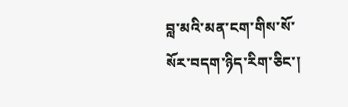བླ་མའི་མན་ངག་གིས་སོ་སོར་བདག་ཉིད་རིག་ཅིང་།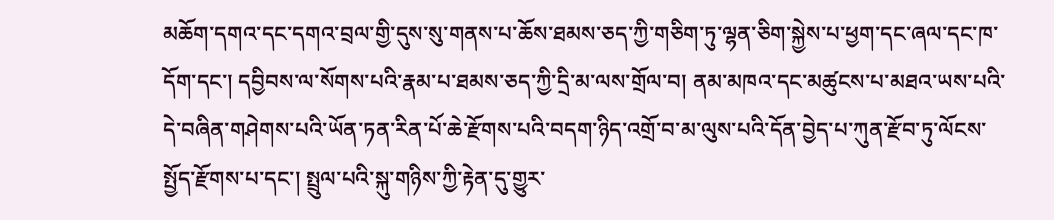མཆོག་དགའ་དང་དགའ་བྲལ་གྱི་དུས་སུ་གནས་པ་ཆོས་ཐམས་ཅད་ཀྱི་གཅིག་ཏུ་ལྷན་ཅིག་སྐྱེས་པ་ཕྱག་དང་ཞལ་དང་ཁ་དོག་དང་། དབྱིབས་ལ་སོགས་པའི་རྣམ་པ་ཐམས་ཅད་ཀྱི་དྲི་མ་ལས་གྲོལ་བ། ནམ་མཁའ་དང་མཚུངས་པ་མཐའ་ཡས་པའི་དེ་བཞིན་གཤེགས་པའི་ཡོན་ཏན་རིན་པོ་ཆེ་རྫོགས་པའི་བདག་ཉིད་འགྲོ་བ་མ་ལུས་པའི་དོན་བྱེད་པ་ཀུན་རྫོབ་ཏུ་ལོངས་སྤྱོད་རྫོགས་པ་དང་། སྤྲུལ་པའི་སྐུ་གཉིས་ཀྱི་རྟེན་དུ་གྱུར་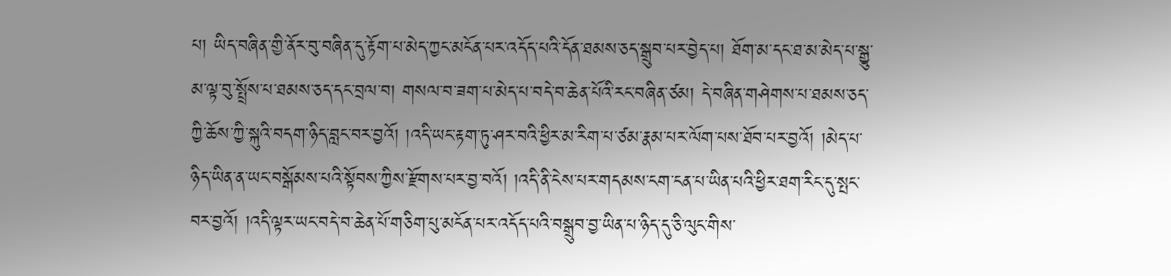པ། ཡིད་བཞིན་གྱི་ནོར་བུ་བཞིན་དུ་རྟོག་པ་མེད་ཀྱང་མངོན་པར་འདོད་པའི་དོན་ཐམས་ཅད་སྒྲུབ་པར་བྱེད་པ། ཐོག་མ་དང་ཐ་མ་མེད་པ་སྒྱུ་མ་ལྟ་བུ་སྤྲོས་པ་ཐམས་ཅད་དང་བྲལ་བ། གསལ་བ་ཟག་པ་མེད་པ་བདེ་བ་ཆེན་པོའི་རང་བཞིན་ཙམ། དེ་བཞིན་གཤེགས་པ་ཐམས་ཅད་ཀྱི་ཆོས་ཀྱི་སྐུའི་བདག་ཉིད་བླང་བར་བྱའོ། །འདི་ཡང་རྟག་ཏུ་ཤར་བའི་ཕྱིར་མ་རིག་པ་ཙམ་རྣམ་པར་ལོག་པས་ཐོབ་པར་བྱའོ། །མེད་པ་ཉིད་ཡིན་ན་ཡང་བསྒོམས་པའི་སྟོབས་ཀྱིས་རྫོགས་པར་བྱ་བའོ། །འདི་ནི་ངེས་པར་གདམས་ངག་ངན་པ་ཡིན་པའི་ཕྱིར་ཐག་རིང་དུ་སྤང་བར་བྱའོ། །འདི་ལྟར་ཡང་བདེ་བ་ཆེན་པོ་གཅིག་པུ་མངོན་པར་འདོད་པའི་བསྒྲུབ་བྱ་ཡིན་པ་ཉིད་དུ་ཅི་ལུང་གིས་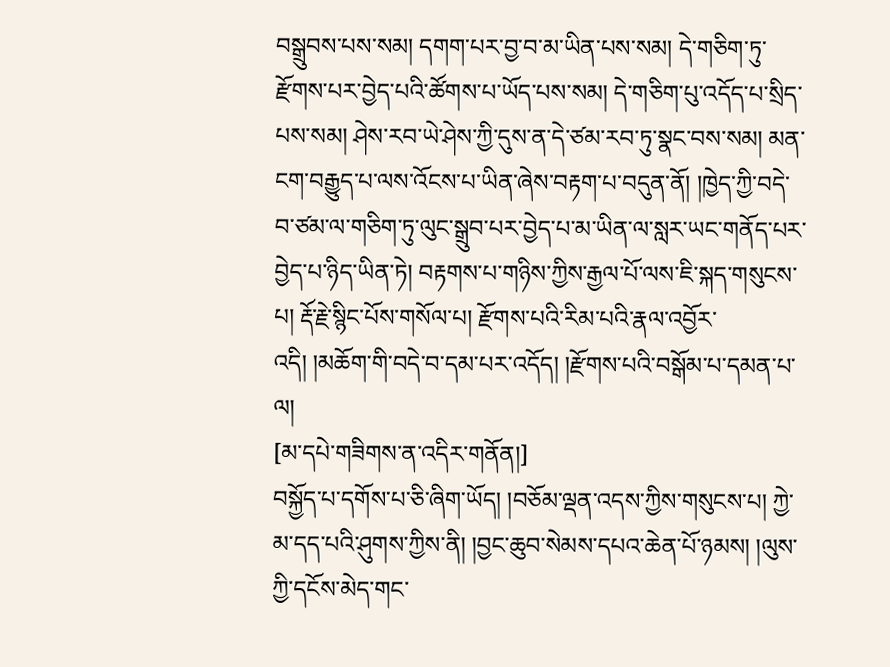བསྒྲུབས་པས་སམ། དགག་པར་བྱ་བ་མ་ཡིན་པས་སམ། དེ་གཅིག་ཏུ་རྫོགས་པར་བྱེད་པའི་ཚོགས་པ་ཡོད་པས་སམ། དེ་གཅིག་པུ་འདོད་པ་སྲིད་པས་སམ། ཤེས་རབ་ཡེ་ཤེས་ཀྱི་དུས་ན་དེ་ཙམ་རབ་ཏུ་སྣང་བས་སམ། མན་ངག་བརྒྱུད་པ་ལས་འོངས་པ་ཡིན་ཞེས་བརྟག་པ་བདུན་ནོ། །ཁྱེད་ཀྱི་བདེ་བ་ཙམ་ལ་གཅིག་ཏུ་ལུང་སྒྲུབ་པར་བྱེད་པ་མ་ཡིན་ལ་སླར་ཡང་གནོད་པར་བྱེད་པ་ཉིད་ཡིན་ཏེ། བརྟགས་པ་གཉིས་ཀྱིས་རྒྱལ་པོ་ལས་ཇི་སྐད་གསུངས་པ། རྡོ་རྗེ་སྙིང་པོས་གསོལ་པ། རྫོགས་པའི་རིམ་པའི་རྣལ་འབྱོར་འདི། །མཆོག་གི་བདེ་བ་དམ་པར་འདོད། །རྫོགས་པའི་བསྒོམ་པ་དམན་པ་ལ།
[མ་དཔེ་གཟིགས་ན་འདིར་གནོན།]
བསྐྱོད་པ་དགོས་པ་ཅི་ཞིག་ཡོད། །བཅོམ་ལྡན་འདས་ཀྱིས་གསུངས་པ། ཀྱེ་མ་དད་པའི་ཤུགས་ཀྱིས་ནི། །བྱང་ཆུབ་སེམས་དཔའ་ཆེན་པོ་ཉམས། །ལུས་ཀྱི་དངོས་མེད་གང་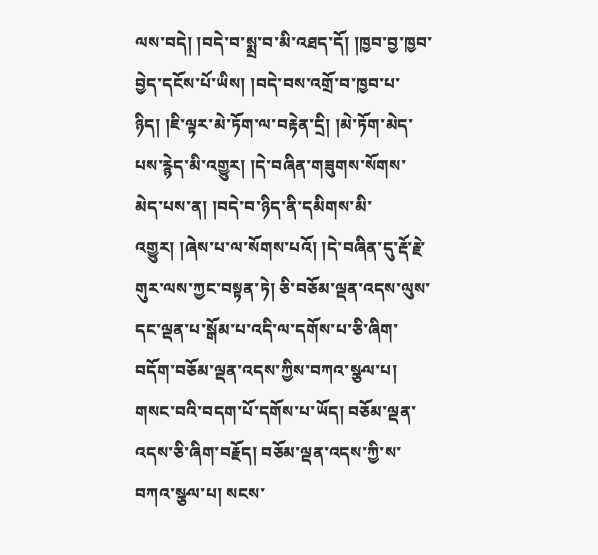ལས་བདེ། །བདེ་བ་སྨྲ་བ་མི་འཐད་དོ། །ཁྱབ་བྱ་ཁྱབ་བྱེད་དངོས་པོ་ཡིས། །བདེ་བས་འགྲོ་བ་ཁྱབ་པ་ཉིད། །ཇི་ལྟར་མེ་ཏོག་ལ་བརྟེན་དྲི། །མེ་ཏོག་མེད་པས་རྙེད་མི་འགྱུར། །དེ་བཞིན་གཟུགས་སོགས་མེད་པས་ན། །བདེ་བ་ཉིད་ནི་དམིགས་མི་འགྱུར། །ཞེས་པ་ལ་སོགས་པའོ། །དེ་བཞིན་དུ་རྡོ་རྗེ་གུར་ལས་ཀྱང་བསྟན་ཏེ། ཅི་བཅོམ་ལྡན་འདས་ལུས་དང་ལྡན་པ་སྒོམ་པ་འདི་ལ་དགོས་པ་ཅི་ཞིག་བདོག་བཅོམ་ལྡན་འདས་ཀྱིས་བཀའ་སྩལ་པ། གསང་བའི་བདག་པོ་དགོས་པ་ཡོད། བཅོམ་ལྡན་འདས་ཅི་ཞིག་བརྗོད། བཅོམ་ལྡན་འདས་ཀྱི་ས་བཀའ་སྩལ་པ། སངས་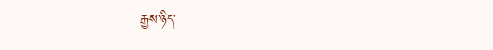རྒྱས་ཉིད་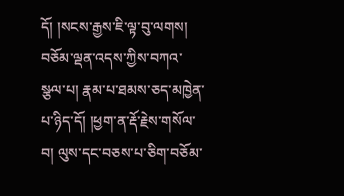དོ། །སངས་རྒྱས་ཇི་ལྟ་བུ་ལགས། བཅོམ་ལྡན་འདས་ཀྱིས་བཀའ་སྩལ་པ། རྣམ་པ་ཐམས་ཅད་མཁྱེན་པ་ཉིད་དོ། །ཕྱག་ན་རྡོ་རྗེས་གསོལ་བ། ལུས་དང་བཅས་པ་ཅིག་བཅོམ་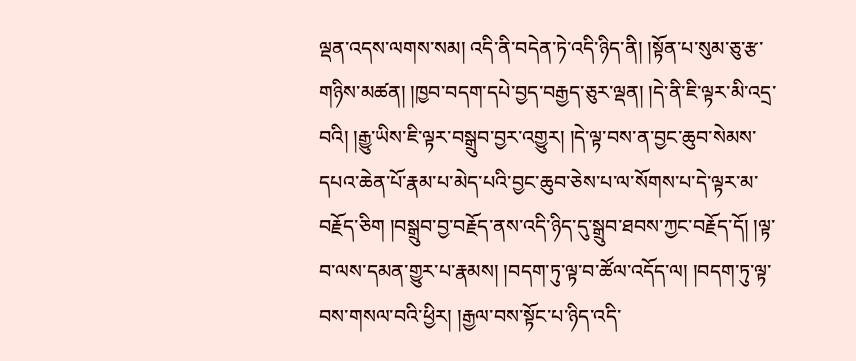ལྡན་འདས་ལགས་སམ། འདི་ནི་བདེན་ཏེ་འདི་ཉིད་ནི། །སྟོན་པ་སུམ་ཅུ་རྩ་གཉིས་མཚན། །ཁྱབ་བདག་དཔེ་བྱད་བརྒྱད་ཅུར་ལྡན། །དེ་ནི་ཇི་ལྟར་མི་འདྲ་བའི། །རྒྱུ་ཡིས་ཇི་ལྟར་བསྒྲུབ་བྱར་འགྱུར། །དེ་ལྟ་བས་ན་བྱང་ཆུབ་སེམས་དཔའ་ཆེན་པོ་རྣམ་པ་མེད་པའི་བྱང་ཆུབ་ཅེས་པ་ལ་སོགས་པ་དེ་ལྟར་མ་བརྗོད་ཅིག །བསྒྲུབ་བྱ་བརྗོད་ནས་འདི་ཉིད་དུ་སྒྲུབ་ཐབས་ཀྱང་བརྗོད་དོ། །ལྟ་བ་ལས་དམན་གྱུར་པ་རྣམས། །བདག་ཏུ་ལྟ་བ་ཚོལ་འདོད་ལ། །བདག་ཏུ་ལྟ་བས་གསལ་བའི་ཕྱིར། །རྒྱལ་བས་སྟོང་པ་ཉིད་འདི་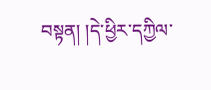བསྟན། །དེ་ཕྱིར་དཀྱིལ་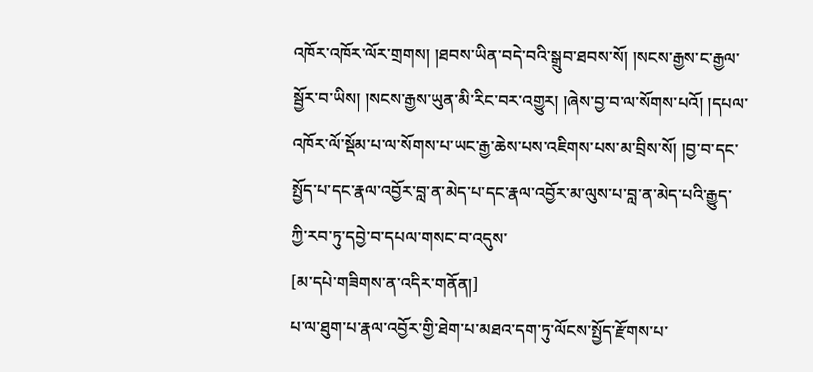འཁོར་འཁོར་ལོར་གྲགས། །ཐབས་ཡིན་བདེ་བའི་སྒྲུབ་ཐབས་སོ། །སངས་རྒྱས་ང་རྒྱལ་སྦྱོར་བ་ཡིས། །སངས་རྒྱས་ཡུན་མི་རིང་བར་འགྱུར། །ཞེས་བྱ་བ་ལ་སོགས་པའོ། །དཔལ་འཁོར་ལོ་སྡོམ་པ་ལ་སོགས་པ་ཡང་རྒྱ་ཆེས་པས་འཇིགས་པས་མ་བྲིས་སོ། །བྱ་བ་དང་སྤྱོད་པ་དང་རྣལ་འབྱོར་བླ་ན་མེད་པ་དང་རྣལ་འབྱོར་མ་ལུས་པ་བླ་ན་མེད་པའི་རྒྱུད་ཀྱི་རབ་ཏུ་དབྱེ་བ་དཔལ་གསང་བ་འདུས་
[མ་དཔེ་གཟིགས་ན་འདིར་གནོན།]
པ་ལ་ཐུག་པ་རྣལ་འབྱོར་གྱི་ཐེག་པ་མཐའ་དག་ཏུ་ལོངས་སྤྱོད་རྫོགས་པ་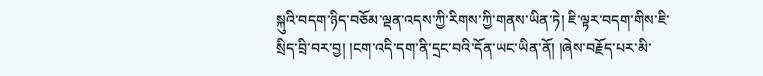སྐུའི་བདག་ཉིད་བཅོམ་ལྡན་འདས་ཀྱི་རིགས་ཀྱི་གནས་ཡིན་ཏེ། ཇི་ལྟར་བདག་གིས་ཇི་སྲིད་བྲི་བར་བྱ། །ངག་འདི་དག་ནི་དྲང་བའི་དོན་ཡང་ཡིན་ནོ། །ཞེས་བརྗོད་པར་མི་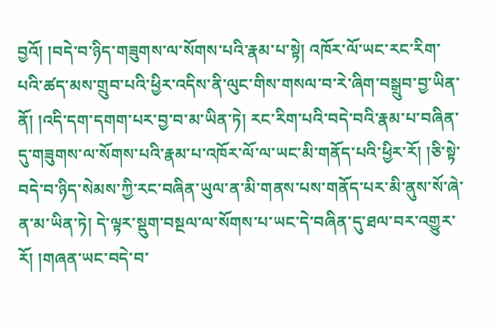བྱའོ། །བདེ་བ་ཉིད་གཟུགས་ལ་སོགས་པའི་རྣམ་པ་སྟེ། འཁོར་ལོ་ཡང་རང་རིག་པའི་ཚད་མས་གྲུབ་པའི་ཕྱིར་འདིས་ནི་ལུང་གིས་གསལ་བ་རེ་ཞིག་བསྒྲུབ་བྱ་ཡིན་ནོ། །འདི་དག་དགག་པར་བྱ་བ་མ་ཡིན་ཏེ། རང་རིག་པའི་བདེ་བའི་རྣམ་པ་བཞིན་དུ་གཟུགས་ལ་སོགས་པའི་རྣམ་པ་འཁོར་ལོ་ལ་ཡང་མི་གནོད་པའི་ཕྱིར་རོ། །ཅི་སྟེ་བདེ་བ་ཉིད་སེམས་ཀྱི་རང་བཞིན་ཡུལ་ན་མི་གནས་པས་གནོད་པར་མི་ནུས་སོ་ཞེ་ན་མ་ཡིན་ཏེ། དེ་ལྟར་སྡུག་བསྔལ་ལ་སོགས་པ་ཡང་དེ་བཞིན་དུ་ཐལ་བར་འགྱུར་རོ། །གཞན་ཡང་བདེ་བ་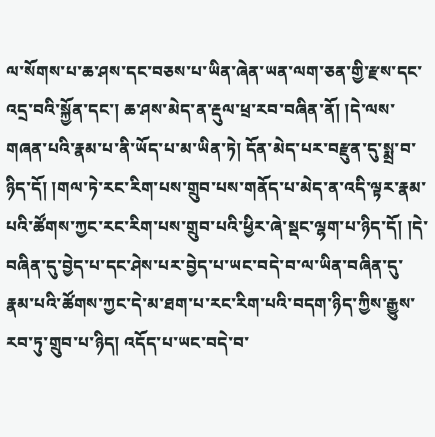ལ་སོགས་པ་ཆ་ཤས་དང་བཅས་པ་ཡིན་ཞེན་ཡན་ལག་ཅན་གྱི་རྫས་དང་འདྲ་བའི་སྐྱོན་དང་། ཆ་ཤས་མེད་ན་རྡུལ་ཕྲ་རབ་བཞིན་ནོ། །དེ་ལས་གཞན་པའི་རྣམ་པ་ནི་ཡོད་པ་མ་ཡིན་ཏེ། དོན་མེད་པར་བརྫུན་དུ་སྨྲ་བ་ཉིད་དོ། །གལ་ཏེ་རང་རིག་པས་གྲུབ་པས་གནོད་པ་མེད་ན་འདི་ལྟར་རྣམ་པའི་ཚོགས་ཀྱང་རང་རིག་པས་གྲུབ་པའི་ཕྱིར་ཞེ་སྡང་ལྷག་པ་ཉིད་དོ། །དེ་བཞིན་དུ་བྱེད་པ་དང་ཤེས་པར་བྱེད་པ་ཡང་བདེ་བ་ལ་ཡིན་བཞིན་དུ་རྣམ་པའི་ཚོགས་ཀྱང་དེ་མ་ཐག་པ་རང་རིག་པའི་བདག་ཉིད་ཀྱིས་རྒྱུས་རབ་ཏུ་གྲུབ་པ་ཉིད། འདོད་པ་ཡང་བདེ་བ་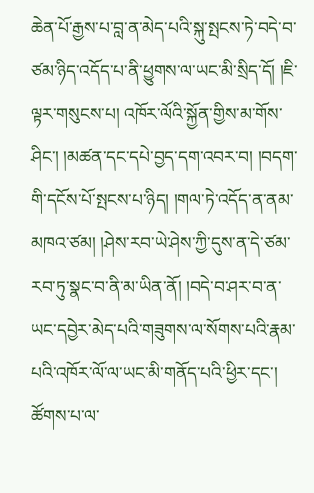ཆེན་པོ་རྒྱས་པ་བླ་ན་མེད་པའི་སྐུ་སྤངས་ཏེ་བདེ་བ་ཙམ་ཉིད་འདོད་པ་ནི་ཕྱུགས་ལ་ཡང་མི་སྲིད་དོ། །ཇི་ལྟར་གསུངས་པ། འཁོར་ལོའི་སྐྱོན་གྱིས་མ་གོས་ཤིང་། །མཚན་དང་དཔེ་བྱད་དག་འབར་བ། །བདག་གི་དངོས་པོ་སྤངས་པ་ཉིད། །གལ་ཏེ་འདོད་ན་ནམ་མཁའ་ཙམ། །ཤེས་རབ་ཡེ་ཤེས་ཀྱི་དུས་ན་དེ་ཙམ་རབ་ཏུ་སྣང་བ་ནི་མ་ཡིན་ནོ། །བདེ་བ་ཤར་བ་ན་ཡང་དབྱེར་མེད་པའི་གཟུགས་ལ་སོགས་པའི་རྣམ་པའི་འཁོར་ལོ་ལ་ཡང་མི་གནོད་པའི་ཕྱིར་དང་། ཚོགས་པ་ལ་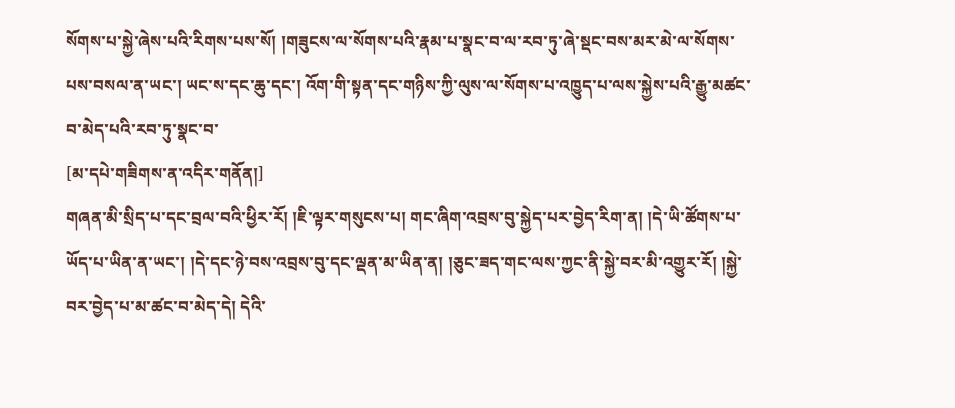སོགས་པ་སྐྱེ་ཞེས་པའི་རིགས་པས་སོ། །གཟུངས་ལ་སོགས་པའི་རྣམ་པ་སྣང་བ་ལ་རབ་ཏུ་ཞེ་སྡང་བས་མར་མེ་ལ་སོགས་པས་བསལ་ན་ཡང་། ཡང་ས་དང་ཆུ་དང་། འོག་གི་སྟན་དང་གཉིས་ཀྱི་ལུས་ལ་སོགས་པ་འཁྱུད་པ་ལས་སྐྱེས་པའི་རྒྱུ་མཚང་བ་མེད་པའི་རབ་ཏུ་སྣང་བ་
[མ་དཔེ་གཟིགས་ན་འདིར་གནོན།]
གཞན་མི་སྲིད་པ་དང་བྲལ་བའི་ཕྱིར་རོ། །ཇི་ལྟར་གསུངས་པ། གང་ཞིག་འབྲས་བུ་སྐྱེད་པར་བྱེད་རིག་ན། །དེ་ཡི་ཚོགས་པ་ཡོད་པ་ཡིན་ན་ཡང་། །དེ་དང་ཉེ་བས་འབྲས་བུ་དང་ལྡན་མ་ཡིན་ན། །ཅུང་ཟད་གང་ལས་ཀྱང་ནི་སྐྱེ་བར་མི་འགྱུར་རོ། །སྐྱེ་བར་བྱེད་པ་མ་ཚང་བ་མེད་དེ། དེའི་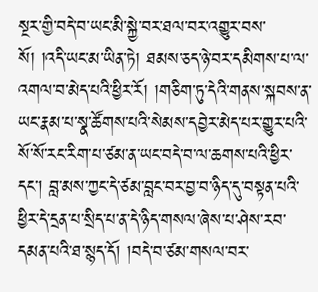སྔར་གྱི་བདེ་བ་ཡང་མི་སྐྱེ་བར་ཐལ་བར་འགྱུར་བས་སོ། །འདི་ཡང་མ་ཡིན་ཏེ། ཐམས་ཅད་ཉེ་བར་དམིགས་པ་ལ་འགལ་བ་མེད་པའི་ཕྱིར་རོ། །གཅིག་ཏུ་དེའི་གནས་སྐབས་ན་ཡང་རྣམ་པ་སྣ་ཚོགས་པའི་སེམས་དབྱེར་མེད་པར་གྱུར་པའི་སོ་སོ་རང་རིག་པ་ཙམ་ན་ཡང་བདེ་བ་ལ་ཆགས་པའི་ཕྱིར་དང་། བླ་མས་ཀྱང་དེ་ཙམ་བླང་བར་བྱ་བ་ཉིད་དུ་བསྟན་པའི་ཕྱིར་དེ་དྲན་པ་སྲིད་པ་ན་དེ་ཉིད་གསལ་ཞེས་པ་ཤེས་རབ་དམན་པའི་ཐ་སྙད་དོ། །བདེ་བ་ཙམ་གསལ་བར་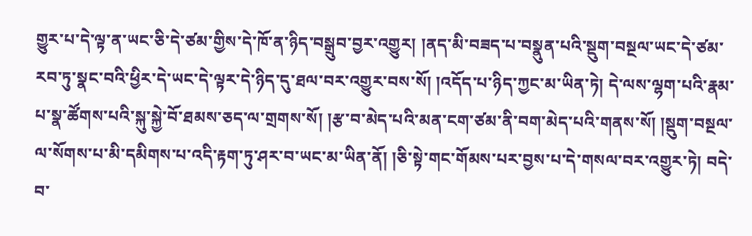གྱུར་པ་དེ་ལྟ་ན་ཡང་ཅི་དེ་ཙམ་གྱིས་དེ་ཁོ་ན་ཉིད་བསྒྲུབ་བྱར་འགྱུར། །ནད་མི་བཟད་པ་བསྣུན་པའི་སྡུག་བསྔལ་ཡང་དེ་ཙམ་རབ་ཏུ་སྣང་བའི་ཕྱིར་དེ་ཡང་དེ་ལྟར་དེ་ཉིད་དུ་ཐལ་བར་འགྱུར་བས་སོ། །འདོད་པ་ཉིད་ཀྱང་མ་ཡིན་ཏེ། དེ་ལས་ལྷག་པའི་རྣམ་པ་སྣ་ཚོགས་པའི་སྐུ་སྐྱེ་བོ་ཐམས་ཅད་ལ་གྲགས་སོ། །རྩ་བ་མེད་པའི་མན་ངག་ཙམ་ནི་བག་མེད་པའི་གནས་སོ། །སྡུག་བསྔལ་ལ་སོགས་པ་མི་དམིགས་པ་འདི་རྟག་ཏུ་ཤར་བ་ཡང་མ་ཡིན་ནོ། །ཅི་སྟེ་གང་གོམས་པར་བྱས་པ་དེ་གསལ་བར་འགྱུར་ཏེ། བདེ་བ་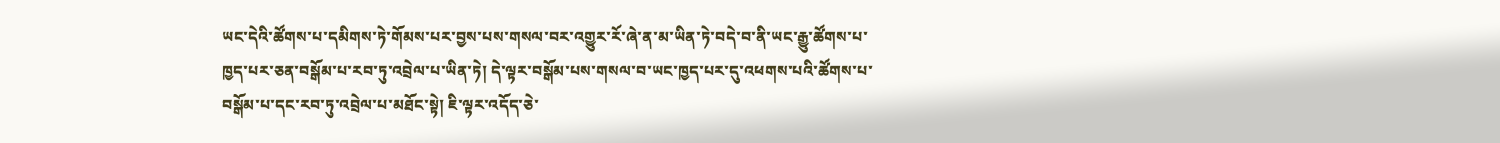ཡང་དེའི་ཚོགས་པ་དམིགས་ཏེ་གོམས་པར་བྱས་པས་གསལ་བར་འགྱུར་རོ་ཞེ་ན་མ་ཡིན་ཏེ་བདེ་བ་ནི་ཡང་རྒྱུ་ཚོགས་པ་ཁྱད་པར་ཅན་བསྒོམ་པ་རབ་ཏུ་འབྲེལ་པ་ཡིན་ཏེ། དེ་ལྟར་བསྒོམ་པས་གསལ་བ་ཡང་ཁྱད་པར་དུ་འཕགས་པའི་ཚོགས་པ་བསྒོམ་པ་དང་རབ་ཏུ་འབྲེལ་པ་མཐོང་སྟེ། ཇི་ལྟར་འདོད་ཅེ་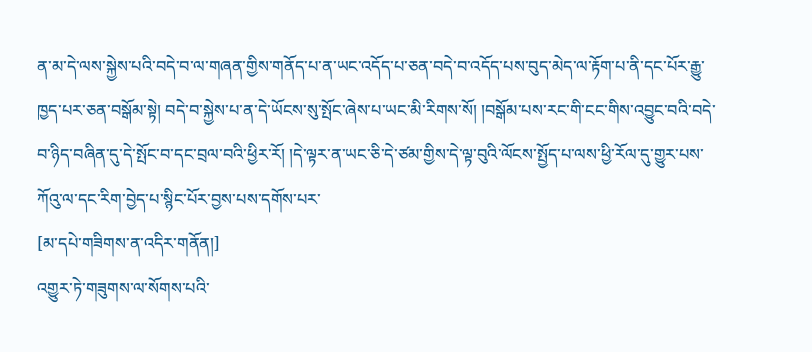ན་མ་དེ་ལས་སྐྱེས་པའི་བདེ་བ་ལ་གཞན་གྱིས་གནོད་པ་ན་ཡང་འདོད་པ་ཅན་བདེ་བ་འདོད་པས་བུད་མེད་ལ་རྟོག་པ་ནི་དང་པོར་རྒྱུ་ཁྱད་པར་ཅན་བསྒོམ་སྟེ། བདེ་བ་སྐྱེས་པ་ན་དེ་ཡོངས་སུ་སྤོང་ཞེས་པ་ཡང་མི་རིགས་སོ། །བསྒོམ་པས་རང་གི་ངང་གིས་འབྱུང་བའི་བདེ་བ་ཉིད་བཞིན་དུ་དེ་སྤོང་བ་དང་བྲལ་བའི་ཕྱིར་རོ། །དེ་ལྟར་ན་ཡང་ཅི་དེ་ཙམ་གྱིས་དེ་ལྟ་བུའི་ལོངས་སྤྱོད་པ་ལས་ཕྱི་རོལ་དུ་གྱུར་པས་ཀོའུ་ལ་དང་རིག་བྱེད་པ་སྙིང་པོར་བྱས་པས་དགོས་པར་
[མ་དཔེ་གཟིགས་ན་འདིར་གནོན།]
འགྱུར་ཏེ་གཟུགས་ལ་སོགས་པའི་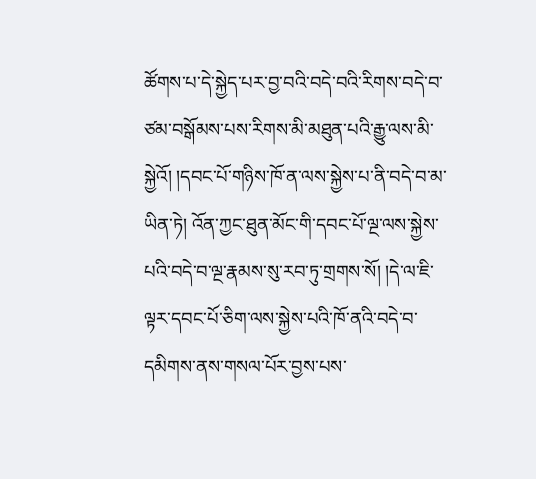ཚོགས་པ་དེ་སྐྱེད་པར་བྱ་བའི་བདེ་བའི་རིགས་བདེ་བ་ཙམ་བསྒོམས་པས་རིགས་མི་མཐུན་པའི་རྒྱུ་ལས་མི་སྐྱེའོ། །དབང་པོ་གཉིས་ཁོ་ན་ལས་སྐྱེས་པ་ནི་བདེ་བ་མ་ཡིན་ཏེ། འོན་ཀྱང་ཐུན་མོང་གི་དབང་པོ་ལྔ་ལས་སྐྱེས་པའི་བདེ་བ་ལྔ་རྣམས་སུ་རབ་ཏུ་གྲགས་སོ། །དེ་ལ་ཇི་ལྟར་དབང་པོ་ཅིག་ལས་སྐྱེས་པའི་ཁོ་ནའི་བདེ་བ་དམིགས་ནས་གསལ་པོར་བྱས་པས་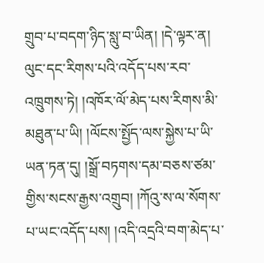གྲུབ་པ་བདག་ཉིད་སླུ་བ་ཡིན། །དེ་ལྟར་ན། ལུང་དང་རིགས་པའི་འདོད་པས་རབ་འཁྲུགས་ཏེ། །འཁོར་ལོ་མེད་པས་རིགས་མི་མཐུན་པ་ཡི། །ལོངས་སྤྱོད་ལས་སྐྱེས་པ་ཡི་ཡན་ཏན་དུ། །སྒྲོ་བཏགས་དམ་བཅས་ཙམ་གྱིས་སངས་རྒྱས་འགྲུབ། །ཀོའུ་ས་ལ་སོགས་པ་ཡང་འདོད་པས། །འདི་འདྲའི་བག་མེད་པ་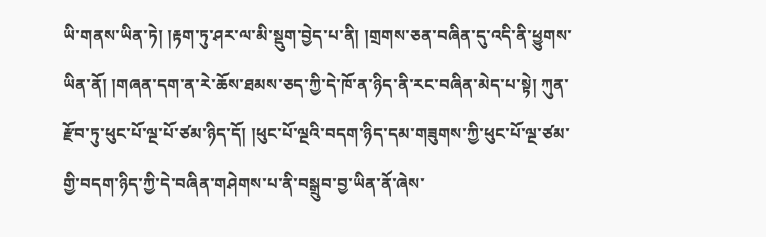ཡི་གནས་ཡིན་ཏེ། །རྟག་ཏུ་ཤར་ལ་མི་སྡུག་བྱེད་པ་ནི། །གྲགས་ཅན་བཞིན་དུ་འདི་ནི་ཕྱུགས་ཡིན་ནོ། །གཞན་དག་ན་རེ་ཆོས་ཐམས་ཅད་ཀྱི་དེ་ཁོ་ན་ཉིད་ནི་རང་བཞིན་མེད་པ་སྟེ། ཀུན་རྫོབ་ཏུ་ཕུང་པོ་ལྔ་པོ་ཙམ་ཉིད་དོ། །ཕུང་པོ་ལྔའི་བདག་ཉིད་དམ་གཟུགས་ཀྱི་ཕུང་པོ་ལྔ་ཙམ་གྱི་བདག་ཉིད་ཀྱི་དེ་བཞིན་གཤེགས་པ་ནི་བསྒྲུབ་བྱ་ཡིན་ནོ་ཞེས་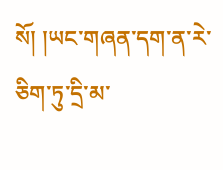སོ། །ཡང་གཞན་དག་ན་རེ་ཅིག་ཏུ་དྲི་མ་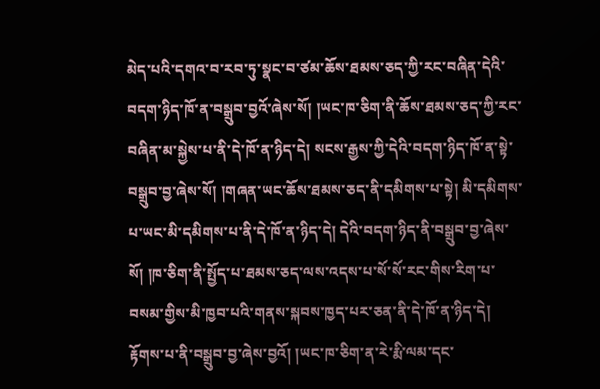མེད་པའི་དགའ་བ་རབ་ཏུ་སྣང་བ་ཙམ་ཆོས་ཐམས་ཅད་ཀྱི་རང་བཞིན་དེའི་བདག་ཉིད་ཁོ་ན་བསྒྲུབ་བྱའོ་ཞེས་སོ། །ཡང་ཁ་ཅིག་ནི་ཆོས་ཐམས་ཅད་ཀྱི་རང་བཞིན་མ་སྐྱེས་པ་ནི་དེ་ཁོ་ན་ཉིད་དེ། སངས་རྒྱས་ཀྱི་དེའི་བདག་ཉིད་ཁོ་ན་སྟེ་བསྒྲུབ་བྱ་ཞེས་སོ། །གཞན་ཡང་ཆོས་ཐམས་ཅད་ནི་དམིགས་པ་སྟེ། མི་དམིགས་པ་ཡང་མི་དམིགས་པ་ནི་དེ་ཁོ་ན་ཉིད་དེ། དེའི་བདག་ཉིད་ནི་བསྒྲུབ་བྱ་ཞེས་སོ། །ཁ་ཅིག་ནི་སྤྱོད་པ་ཐམས་ཅད་ལས་འདས་པ་སོ་སོ་རང་གིས་རིག་པ་བསམ་གྱིས་མི་ཁྱབ་པའི་གནས་སྐབས་ཁྱད་པར་ཅན་ནི་དེ་ཁོ་ན་ཉིད་དེ། རྟོགས་པ་ནི་བསྒྲུབ་བྱ་ཞེས་བྱའོ། །ཡང་ཁ་ཅིག་ན་རེ་རྨི་ལམ་དང་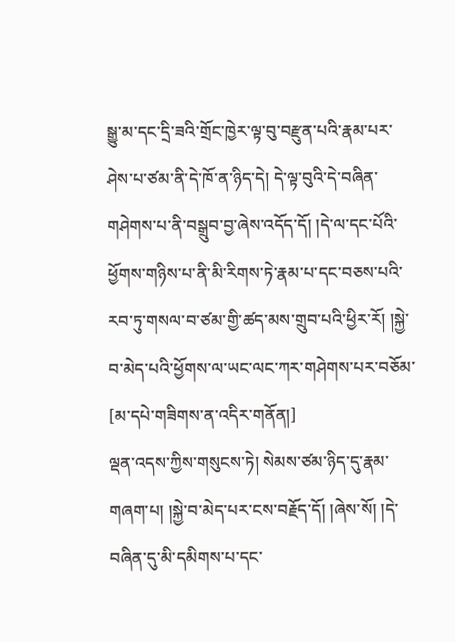སྒྱུ་མ་དང་དྲི་ཟའི་གྲོང་ཁྱེར་ལྟ་བུ་བརྫུན་པའི་རྣམ་པར་ཤེས་པ་ཙམ་ནི་དེ་ཁོ་ན་ཉིད་དེ། དེ་ལྟ་བུའི་དེ་བཞིན་གཤེགས་པ་ནི་བསྒྲུབ་བྱ་ཞེས་འདོད་དོ། །དེ་ལ་དང་པོའི་ཕྱོགས་གཉིས་པ་ནི་མི་རིགས་ཏེ་རྣམ་པ་དང་བཅས་པའི་རབ་ཏུ་གསལ་བ་ཙམ་གྱི་ཚད་མས་གྲུབ་པའི་ཕྱིར་རོ། །སྐྱེ་བ་མེད་པའི་ཕྱོགས་ལ་ཡང་ལང་ཀར་གཤེགས་པར་བཅོམ་
[མ་དཔེ་གཟིགས་ན་འདིར་གནོན།]
ལྡན་འདས་ཀྱིས་གསུངས་ཏེ། སེམས་ཙམ་ཉིད་དུ་རྣམ་གཞག་པ། །སྐྱེ་བ་མེད་པར་ངས་བརྗོད་དོ། །ཞེས་སོ། །དེ་བཞིན་དུ་མི་དམིགས་པ་དང་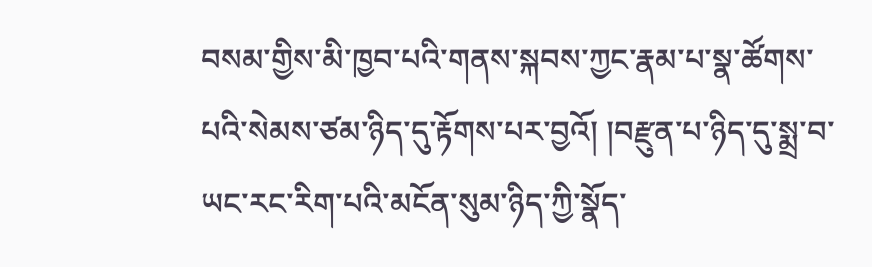བསམ་གྱིས་མི་ཁྱབ་པའི་གནས་སྐབས་ཀྱང་རྣམ་པ་སྣ་ཚོགས་པའི་སེམས་ཙམ་ཉིད་དུ་རྟོགས་པར་བྱའོ། །བརྫུན་པ་ཉིད་དུ་སྨྲ་བ་ཡང་རང་རིག་པའི་མངོན་སུམ་ཉིད་ཀྱི་སྣོད་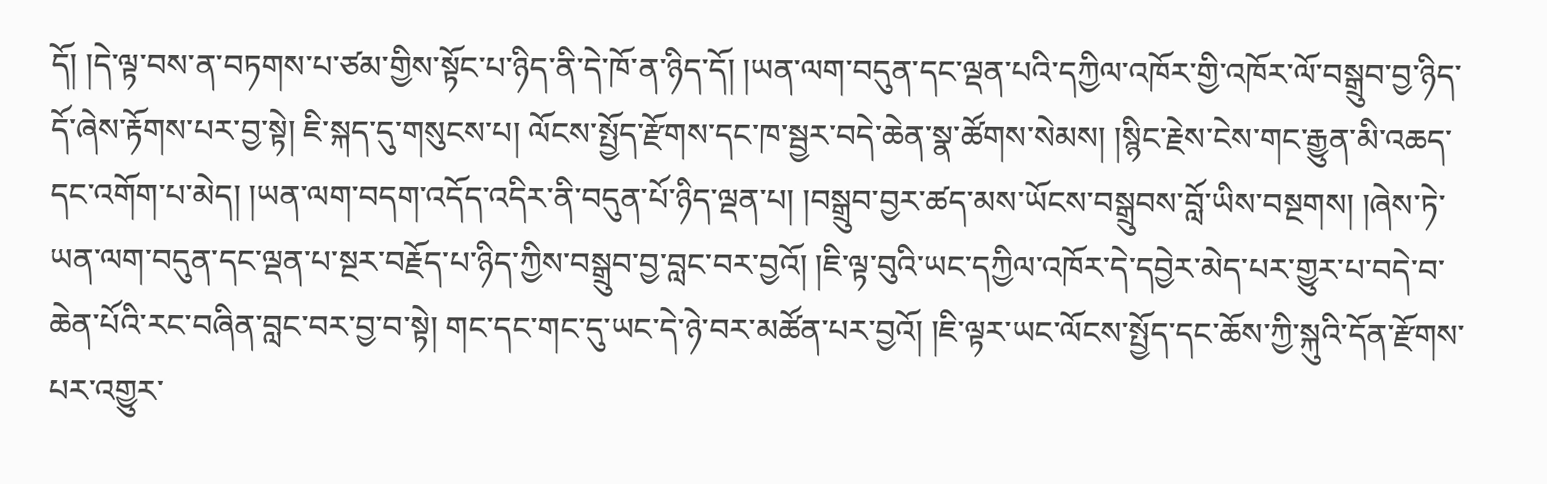དོ། །དེ་ལྟ་བས་ན་བཏགས་པ་ཙམ་གྱིས་སྟོང་པ་ཉིད་ནི་དེ་ཁོ་ན་ཉིད་དོ། །ཡན་ལག་བདུན་དང་ལྡན་པའི་དཀྱིལ་འཁོར་གྱི་འཁོར་ལོ་བསྒྲུབ་བྱ་ཉིད་དོ་ཞེས་རྟོགས་པར་བྱ་སྟེ། ཇི་སྐད་དུ་གསུངས་པ། ལོངས་སྤྱོད་རྫོགས་དང་ཁ་སྦྱར་བདེ་ཆེན་སྣ་ཚོགས་སེམས། །སྙིང་རྗེས་ངེས་གང་རྒྱུན་མི་འཆད་དང་འགོག་པ་མེད། །ཡན་ལག་བདག་འདོད་འདིར་ནི་བདུན་པོ་ཉིད་ལྡན་པ། །བསྒྲུབ་བྱར་ཚད་མས་ཡོངས་བསྒྲུབས་བློ་ཡིས་བསྔགས། །ཞེས་ཏེ་ཡན་ལག་བདུན་དང་ལྡན་པ་སྔར་བརྗོད་པ་ཉིད་ཀྱིས་བསྒྲུབ་བྱ་བླང་བར་བྱའོ། །ཇི་ལྟ་བུའི་ཡང་དཀྱིལ་འཁོར་དེ་དབྱེར་མེད་པར་གྱུར་པ་བདེ་བ་ཆེན་པོའི་རང་བཞིན་བླང་བར་བྱ་བ་སྟེ། གང་དང་གང་དུ་ཡང་དེ་ཉེ་བར་མཚོན་པར་བྱའོ། །ཇི་ལྟར་ཡང་ལོངས་སྤྱོད་དང་ཆོས་ཀྱི་སྐུའི་དོན་རྫོགས་པར་འགྱུར་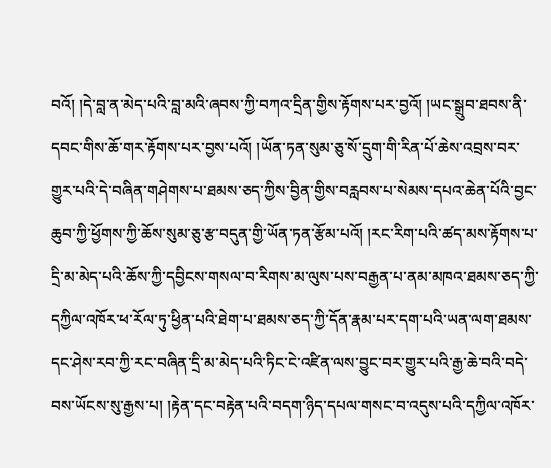བའོ། །དེ་བླ་ན་མེད་པའི་བླ་མའི་ཞབས་ཀྱི་བཀའ་དྲིན་གྱིས་རྟོགས་པར་བྱའོ། །ཡང་སྒྲུབ་ཐབས་ནི་དབང་གིས་ཆོ་གར་རྟོགས་པར་བྱས་པའོ། །ཡོན་ཏན་སུམ་ཅུ་སོ་དྲུག་གི་རིན་པོ་ཆེས་འབྲས་བར་གྱུར་པའི་དེ་བཞིན་གཤེགས་པ་ཐམས་ཅད་ཀྱིས་བྱིན་གྱིས་བརླབས་པ་སེམས་དཔའ་ཆེན་པོའི་བྱང་ཆུབ་ཀྱི་ཕྱོགས་ཀྱི་ཆོས་སུམ་ཅུ་རྩ་བདུན་གྱི་ཡོན་ཏན་རྩོམ་པའོ། །རང་རིག་པའི་ཚད་མས་རྟོགས་པ་དྲི་མ་མེད་པའི་ཆོས་ཀྱི་དབྱིངས་གསལ་བ་རིགས་མ་ལུས་པས་བརྒྱན་པ་ནམ་མཁའ་ཐམས་ཅད་ཀྱི་དཀྱིལ་འཁོར་ཕ་རོལ་ཏུ་ཕྱིན་པའི་ཐེག་པ་ཐམས་ཅད་ཀྱི་དོན་རྣམ་པར་དག་པའི་ཡན་ལག་ཐམས་དང་ཤེས་རབ་ཀྱི་རང་བཞིན་དྲི་མ་མེད་པའི་ཏིང་ངེ་འཛིན་ལས་བྱུང་བར་གྱུར་པའི་རྒྱ་ཆེ་བའི་བདེ་བས་ཡོངས་སུ་རྒྱས་པ། །རྟེན་དང་བརྟེན་པའི་བདག་ཉིད་དཔལ་གསང་བ་འདུས་པའི་དཀྱིལ་འཁོར་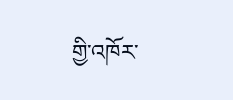གྱི་འཁོར་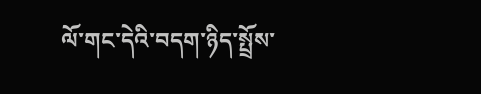ལོ་གང་དེའི་བདག་ཉིད་སྤྲོས་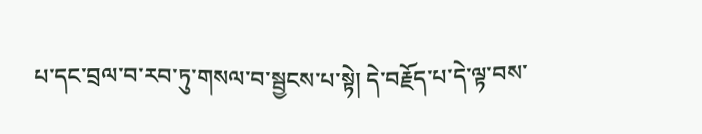པ་དང་བྲལ་བ་རབ་ཏུ་གསལ་བ་སྦྱངས་པ་སྟེ། དེ་བརྗོད་པ་དེ་ལྟ་བས་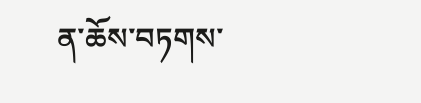ན་ཆོས་བཏགས་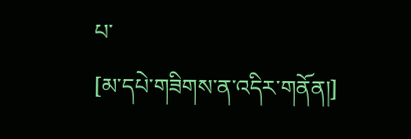པ་
[མ་དཔེ་གཟིགས་ན་འདིར་གནོན།]